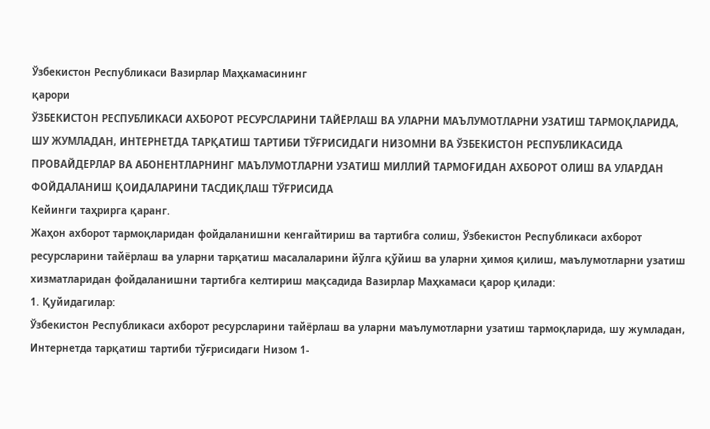Ўзбекистон Республикаси Вазирлар Маҳкамасининг
қарори
ЎЗБЕКИСТОН РЕСПУБЛИКАСИ АХБОРОТ РЕСУРСЛАРИНИ ТАЙЁРЛАШ ВА УЛАРНИ МАЪЛУМОТЛАРНИ УЗАТИШ ТАРМОҚЛАРИДА, ШУ ЖУМЛАДАН, ИНТЕРНЕТДА ТАРҚАТИШ ТАРТИБИ ТЎҒРИСИДАГИ НИЗОМНИ ВА ЎЗБЕКИСТОН РЕСПУБЛИКАСИДА ПРОВАЙДЕРЛАР ВА АБОНЕНТЛАРНИНГ МАЪЛУМОТЛАРНИ УЗАТИШ МИЛЛИЙ ТАРМОҒИДАН АХБОРОТ ОЛИШ ВА УЛАРДАН ФОЙДАЛАНИШ ҚОИДАЛАРИНИ ТАСДИҚЛАШ ТЎҒРИСИДА
Кейинги таҳрирга қаранг.
Жаҳон ахборот тармоқларидан фойдаланишни кенгайтириш ва тартибга солиш, Ўзбекистон Республикаси ахборот ресурсларини тайёрлаш ва уларни тарқатиш масалаларини йўлга қўйиш ва уларни ҳимоя қилиш, маълумотларни узатиш хизматларидан фойдаланишни тартибга келтириш мақсадида Вазирлар Маҳкамаси қарор қилади:
1. Қуйидагилар:
Ўзбекистон Республикаси ахборот ресурсларини тайёрлаш ва уларни маълумотларни узатиш тармоқларида, шу жумладан, Интернетда тарқатиш тартиби тўғрисидаги Низом 1-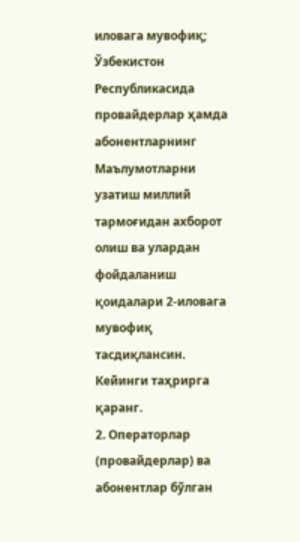иловага мувофиқ;
Ўзбекистон Республикасида провайдерлар ҳамда абонентларнинг Маълумотларни узатиш миллий тармоғидан ахборот олиш ва улардан фойдаланиш қоидалари 2-иловага мувофиқ тасдиқлансин.
Кейинги таҳрирга қаранг.
2. Операторлар (провайдерлар) ва абонентлар бўлган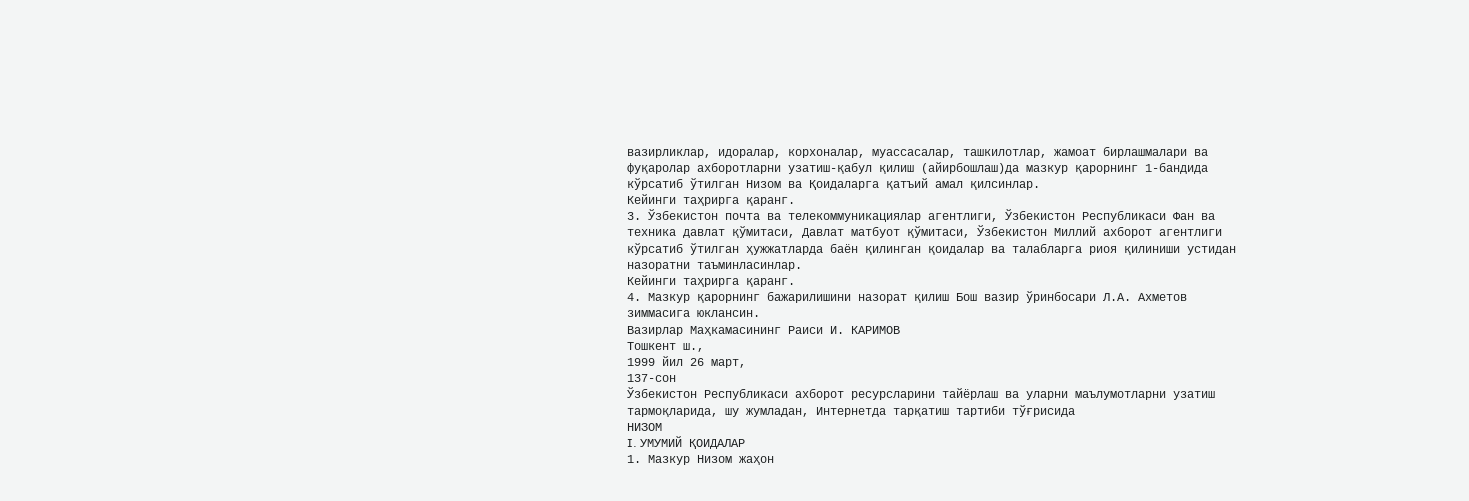вазирликлар, идоралар, корхоналар, муассасалар, ташкилотлар, жамоат бирлашмалари ва фуқаролар ахборотларни узатиш-қабул қилиш (айирбошлаш)да мазкур қарорнинг 1-бандида кўрсатиб ўтилган Низом ва Қоидаларга қатъий амал қилсинлар.
Кейинги таҳрирга қаранг.
3. Ўзбекистон почта ва телекоммуникациялар агентлиги, Ўзбекистон Республикаси Фан ва техника давлат қўмитаси, Давлат матбуот қўмитаси, Ўзбекистон Миллий ахборот агентлиги кўрсатиб ўтилган ҳужжатларда баён қилинган қоидалар ва талабларга риоя қилиниши устидан назоратни таъминласинлар.
Кейинги таҳрирга қаранг.
4. Мазкур қарорнинг бажарилишини назорат қилиш Бош вазир ўринбосари Л.А. Ахметов зиммасига юклансин.
Вазирлар Маҳкамасининг Раиси И. КАРИМОВ
Тошкент ш.,
1999 йил 26 март,
137-сон
Ўзбекистон Республикаси ахборот ресурсларини тайёрлаш ва уларни маълумотларни узатиш тармоқларида, шу жумладан, Интернетда тарқатиш тартиби тўғрисида
НИЗОМ
I. УМУМИЙ ҚОИДАЛАР
1. Мазкур Низом жаҳон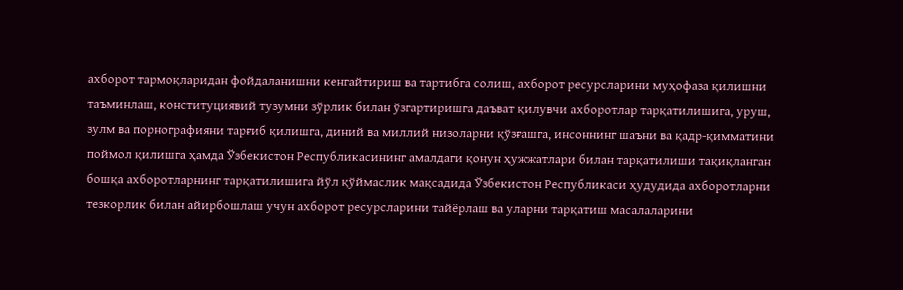ахборот тармоқларидан фойдаланишни кенгайтириш ва тартибга солиш, ахборот ресурсларини муҳофаза қилишни таъминлаш, конституциявий тузумни зўрлик билан ўзгартиришга даъват қилувчи ахборотлар тарқатилишига, уруш, зулм ва порнографияни тарғиб қилишга, диний ва миллий низоларни қўзғашга, инсоннинг шаъни ва қадр-қимматини поймол қилишга ҳамда Ўзбекистон Республикасининг амалдаги қонун ҳужжатлари билан тарқатилиши тақиқланган бошқа ахборотларнинг тарқатилишига йўл қўймаслик мақсадида Ўзбекистон Республикаси ҳудудида ахборотларни тезкорлик билан айирбошлаш учун ахборот ресурсларини тайёрлаш ва уларни тарқатиш масалаларини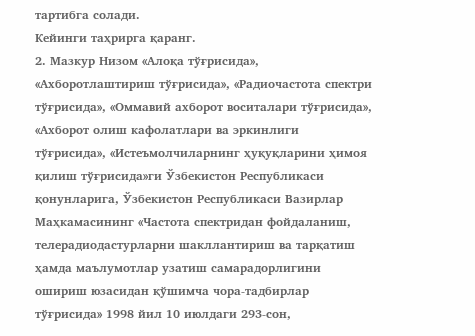тартибга солади.
Кейинги таҳрирга қаранг.
2. Мазкур Низом «Алоқа тўғрисида», «Ахборотлаштириш тўғрисида», «Радиочастота спектри тўғрисида», «Оммавий ахборот воситалари тўғрисида», «Ахборот олиш кафолатлари ва эркинлиги тўғрисида», «Истеъмолчиларнинг ҳуқуқларини ҳимоя қилиш тўғрисида»ги Ўзбекистон Республикаси қонунларига, Ўзбекистон Республикаси Вазирлар Маҳкамасининг «Частота спектридан фойдаланиш, телерадиодастурларни шакллантириш ва тарқатиш ҳамда маълумотлар узатиш самарадорлигини ошириш юзасидан қўшимча чора-тадбирлар тўғрисида» 1998 йил 10 июлдаги 293-сон,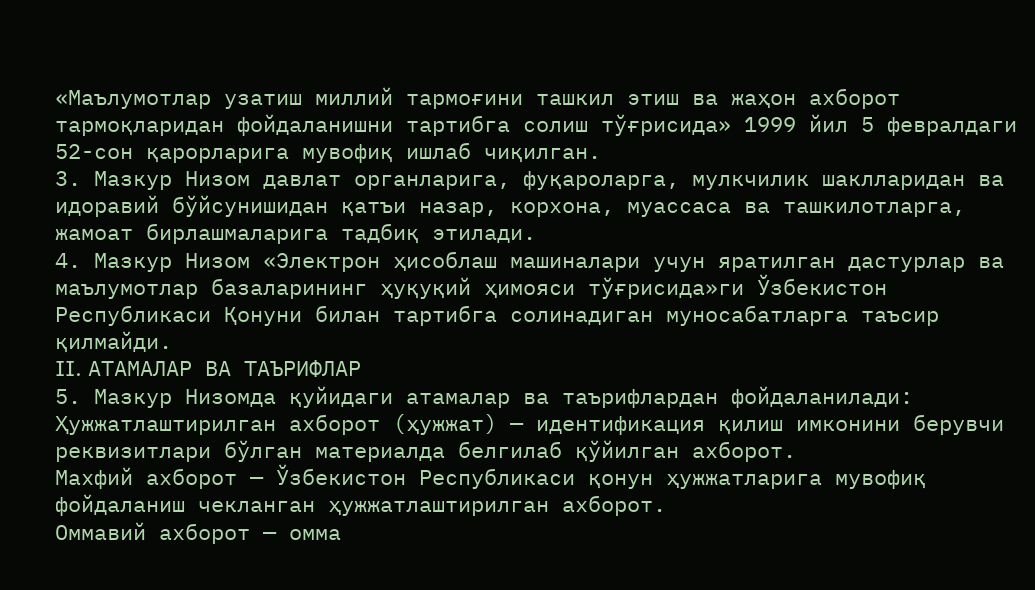«Маълумотлар узатиш миллий тармоғини ташкил этиш ва жаҳон ахборот тармоқларидан фойдаланишни тартибга солиш тўғрисида» 1999 йил 5 февралдаги 52-сон қарорларига мувофиқ ишлаб чиқилган.
3. Мазкур Низом давлат органларига, фуқароларга, мулкчилик шаклларидан ва идоравий бўйсунишидан қатъи назар, корхона, муассаса ва ташкилотларга, жамоат бирлашмаларига тадбиқ этилади.
4. Мазкур Низом «Электрон ҳисоблаш машиналари учун яратилган дастурлар ва маълумотлар базаларининг ҳуқуқий ҳимояси тўғрисида»ги Ўзбекистон Республикаси Қонуни билан тартибга солинадиган муносабатларга таъсир қилмайди.
II. АТАМАЛАР ВА ТАЪРИФЛАР
5. Мазкур Низомда қуйидаги атамалар ва таърифлардан фойдаланилади:
Ҳужжатлаштирилган ахборот (ҳужжат) — идентификация қилиш имконини берувчи реквизитлари бўлган материалда белгилаб қўйилган ахборот.
Махфий ахборот — Ўзбекистон Республикаси қонун ҳужжатларига мувофиқ фойдаланиш чекланган ҳужжатлаштирилган ахборот.
Оммавий ахборот — омма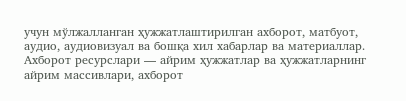учун мўлжалланган ҳужжатлаштирилган ахборот, матбуот, аудио, аудиовизуал ва бошқа хил хабарлар ва материаллар.
Ахборот ресурслари — айрим ҳужжатлар ва ҳужжатларнинг айрим массивлари, ахборот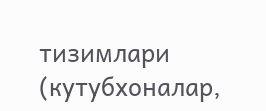тизимлари (кутубхоналар,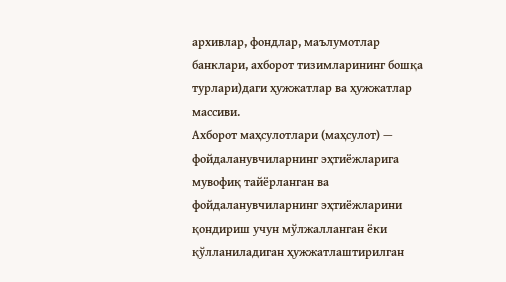архивлар, фондлар, маълумотлар банклари, ахборот тизимларининг бошқа турлари)даги ҳужжатлар ва ҳужжатлар массиви.
Ахборот маҳсулотлари (маҳсулот) — фойдаланувчиларнинг эҳтиёжларига мувофиқ тайёрланган ва фойдаланувчиларнинг эҳтиёжларини қондириш учун мўлжалланган ёки қўлланиладиган ҳужжатлаштирилган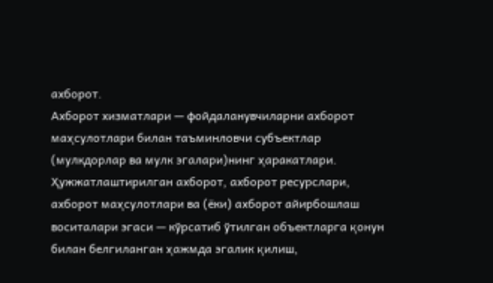ахборот.
Ахборот хизматлари — фойдаланувчиларни ахборот маҳсулотлари билан таъминловчи субъектлар (мулкдорлар ва мулк эгалари)нинг ҳаракатлари.
Ҳужжатлаштирилган ахборот, ахборот ресурслари, ахборот маҳсулотлари ва (ёки) ахборот айирбошлаш воситалари эгаси — кўрсатиб ўтилган объектларга қонун билан белгиланган ҳажмда эгалик қилиш,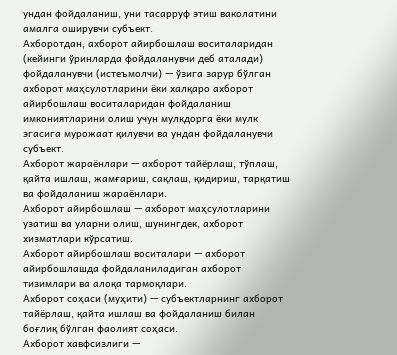ундан фойдаланиш, уни тасарруф этиш ваколатини амалга оширувчи субъект.
Ахборотдан, ахборот айирбошлаш воситаларидан (кейинги ўринларда фойдаланувчи деб аталади) фойдаланувчи (истеъмолчи) — ўзига зарур бўлган ахборот маҳсулотларини ёки халқаро ахборот айирбошлаш воситаларидан фойдаланиш имкониятларини олиш учун мулкдорга ёки мулк эгасига мурожаат қилувчи ва ундан фойдаланувчи субъект.
Ахборот жараёнлари — ахборот тайёрлаш, тўплаш, қайта ишлаш, жамғариш, сақлаш, қидириш, тарқатиш ва фойдаланиш жараёнлари.
Ахборот айирбошлаш — ахборот маҳсулотларини узатиш ва уларни олиш, шунингдек, ахборот хизматлари кўрсатиш.
Ахборот айирбошлаш воситалари — ахборот айирбошлашда фойдаланиладиган ахборот тизимлари ва алоқа тармоқлари.
Ахборот соҳаси (муҳити) — субъектларнинг ахборот тайёрлаш, қайта ишлаш ва фойдаланиш билан боғлиқ бўлган фаолият соҳаси.
Ахборот хавфсизлиги —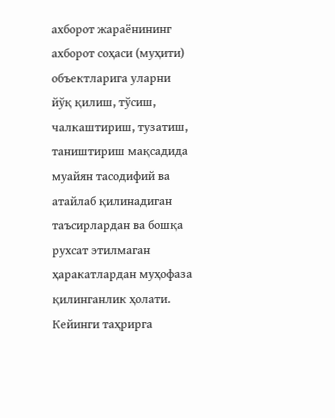ахборот жараёнининг ахборот соҳаси (муҳити) объектларига уларни йўқ қилиш, тўсиш, чалкаштириш, тузатиш, таништириш мақсадида муайян тасодифий ва атайлаб қилинадиган таъсирлардан ва бошқа рухсат этилмаган ҳаракатлардан муҳофаза қилинганлик ҳолати.
Кейинги таҳрирга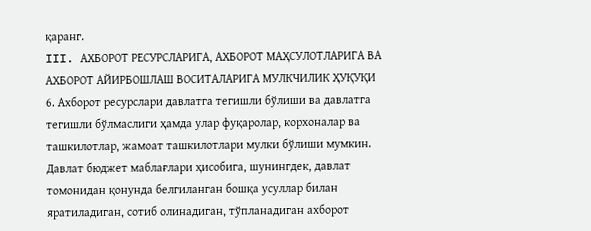қаранг.
III. АХБОРОТ РЕСУРСЛАРИГА, АХБОРОТ МАҲСУЛОТЛАРИГА ВА АХБОРОТ АЙИРБОШЛАШ ВОСИТАЛАРИГА МУЛКЧИЛИК ҲУҚУҚИ
6. Ахборот ресурслари давлатга тегишли бўлиши ва давлатга тегишли бўлмаслиги ҳамда улар фуқаролар, корхоналар ва ташкилотлар, жамоат ташкилотлари мулки бўлиши мумкин.
Давлат бюджет маблағлари ҳисобига, шунингдек, давлат томонидан қонунда белгиланган бошқа усуллар билан яратиладиган, сотиб олинадиган, тўпланадиган ахборот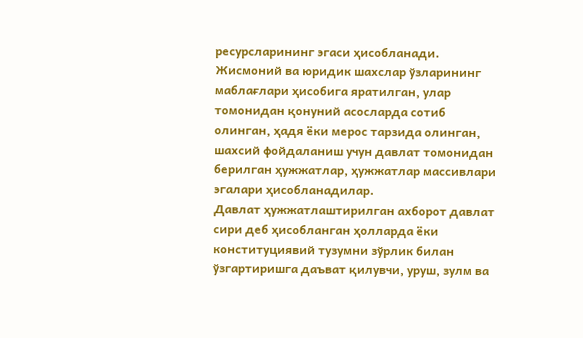ресурсларининг эгаси ҳисобланади.
Жисмоний ва юридик шахслар ўзларининг маблағлари ҳисобига яратилган, улар томонидан қонуний асосларда сотиб олинган, ҳадя ёки мерос тарзида олинган, шахсий фойдаланиш учун давлат томонидан берилган ҳужжатлар, ҳужжатлар массивлари эгалари ҳисобланадилар.
Давлат ҳужжатлаштирилган ахборот давлат сири деб ҳисобланган ҳолларда ёки конституциявий тузумни зўрлик билан ўзгартиришга даъват қилувчи, уруш, зулм ва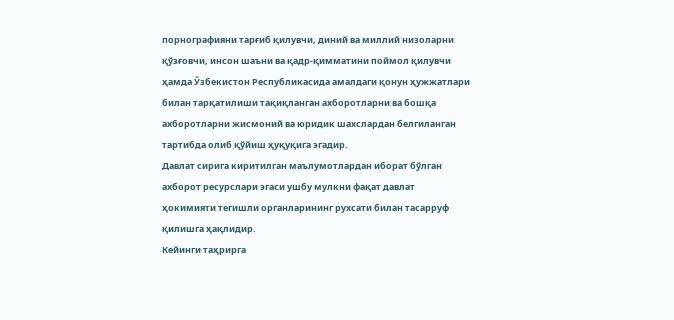порнографияни тарғиб қилувчи, диний ва миллий низоларни қўзғовчи, инсон шаъни ва қадр-қимматини поймол қилувчи ҳамда Ўзбекистон Республикасида амалдаги қонун ҳужжатлари билан тарқатилиши тақиқланган ахборотларни ва бошқа ахборотларни жисмоний ва юридик шахслардан белгиланган тартибда олиб қўйиш ҳуқуқига эгадир.
Давлат сирига киритилган маълумотлардан иборат бўлган ахборот ресурслари эгаси ушбу мулкни фақат давлат ҳокимияти тегишли органларининг рухсати билан тасарруф қилишга ҳақлидир.
Кейинги таҳрирга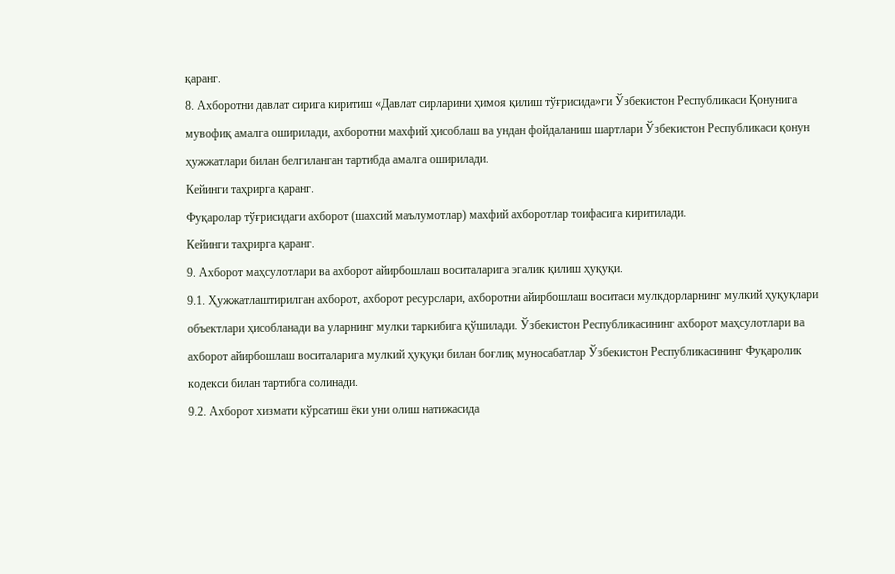қаранг.
8. Ахборотни давлат сирига киритиш «Давлат сирларини ҳимоя қилиш тўғрисида»ги Ўзбекистон Республикаси Қонунига мувофиқ амалга оширилади, ахборотни махфий ҳисоблаш ва ундан фойдаланиш шартлари Ўзбекистон Республикаси қонун ҳужжатлари билан белгиланган тартибда амалга оширилади.
Кейинги таҳрирга қаранг.
Фуқаролар тўғрисидаги ахборот (шахсий маълумотлар) махфий ахборотлар тоифасига киритилади.
Кейинги таҳрирга қаранг.
9. Ахборот маҳсулотлари ва ахборот айирбошлаш воситаларига эгалик қилиш ҳуқуқи.
9.1. Ҳужжатлаштирилган ахборот, ахборот ресурслари, ахборотни айирбошлаш воситаси мулкдорларнинг мулкий ҳуқуқлари объектлари ҳисобланади ва уларнинг мулки таркибига қўшилади. Ўзбекистон Республикасининг ахборот маҳсулотлари ва ахборот айирбошлаш воситаларига мулкий ҳуқуқи билан боғлиқ муносабатлар Ўзбекистон Республикасининг Фуқаролик кодекси билан тартибга солинади.
9.2. Ахборот хизмати кўрсатиш ёки уни олиш натижасида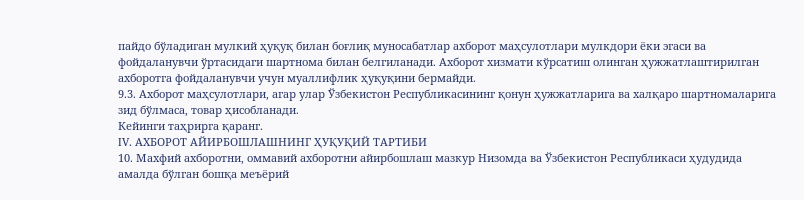пайдо бўладиган мулкий ҳуқуқ билан боғлиқ муносабатлар ахборот маҳсулотлари мулкдори ёки эгаси ва фойдаланувчи ўртасидаги шартнома билан белгиланади. Ахборот хизмати кўрсатиш олинган ҳужжатлаштирилган ахборотга фойдаланувчи учун муаллифлик ҳуқуқини бермайди.
9.3. Ахборот маҳсулотлари, агар улар Ўзбекистон Республикасининг қонун ҳужжатларига ва халқаро шартномаларига зид бўлмаса, товар ҳисобланади.
Кейинги таҳрирга қаранг.
IV. АХБОРОТ АЙИРБОШЛАШНИНГ ҲУҚУҚИЙ ТАРТИБИ
10. Махфий ахборотни, оммавий ахборотни айирбошлаш мазкур Низомда ва Ўзбекистон Республикаси ҳудудида амалда бўлган бошқа меъёрий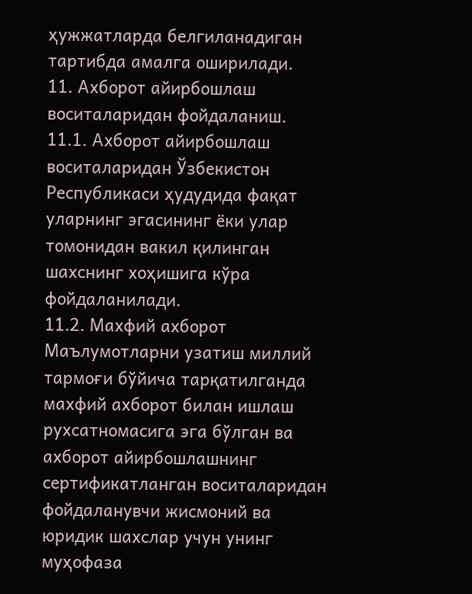ҳужжатларда белгиланадиган тартибда амалга оширилади.
11. Ахборот айирбошлаш воситаларидан фойдаланиш.
11.1. Ахборот айирбошлаш воситаларидан Ўзбекистон Республикаси ҳудудида фақат уларнинг эгасининг ёки улар томонидан вакил қилинган шахснинг хоҳишига кўра фойдаланилади.
11.2. Махфий ахборот Маълумотларни узатиш миллий тармоғи бўйича тарқатилганда махфий ахборот билан ишлаш рухсатномасига эга бўлган ва ахборот айирбошлашнинг сертификатланган воситаларидан фойдаланувчи жисмоний ва юридик шахслар учун унинг муҳофаза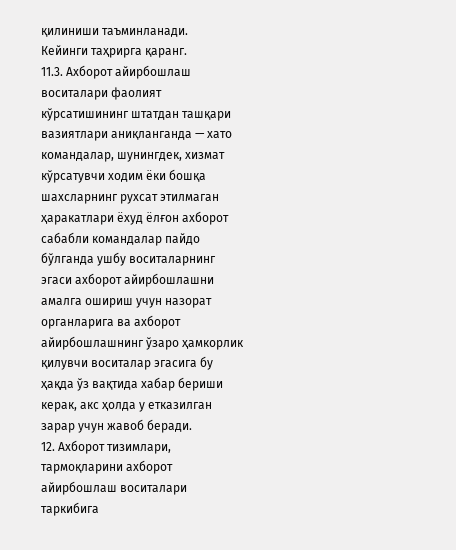қилиниши таъминланади.
Кейинги таҳрирга қаранг.
11.3. Ахборот айирбошлаш воситалари фаолият кўрсатишининг штатдан ташқари вазиятлари аниқланганда — хато командалар, шунингдек, хизмат кўрсатувчи ходим ёки бошқа шахсларнинг рухсат этилмаган ҳаракатлари ёхуд ёлғон ахборот сабабли командалар пайдо бўлганда ушбу воситаларнинг эгаси ахборот айирбошлашни амалга ошириш учун назорат органларига ва ахборот айирбошлашнинг ўзаро ҳамкорлик қилувчи воситалар эгасига бу ҳақда ўз вақтида хабар бериши керак, акс ҳолда у етказилган зарар учун жавоб беради.
12. Ахборот тизимлари, тармоқларини ахборот айирбошлаш воситалари таркибига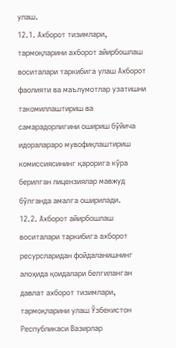улаш.
12.1. Ахборот тизимлари, тармоқларини ахборот айирбошлаш воситалари таркибига улаш Ахборот фаолияти ва маълумотлар узатишни такомиллаштириш ва самарадорлигини ошириш бўйича идоралараро мувофиқлаштириш комиссиясининг қарорига кўра берилган лицензиялар мавжуд бўлганда амалга оширилади.
12.2. Ахборот айирбошлаш воситалари таркибига ахборот ресурсларидан фойдаланишнинг алоҳида қоидалари белгиланган давлат ахборот тизимлари, тармоқларини улаш Ўзбекистон Республикаси Вазирлар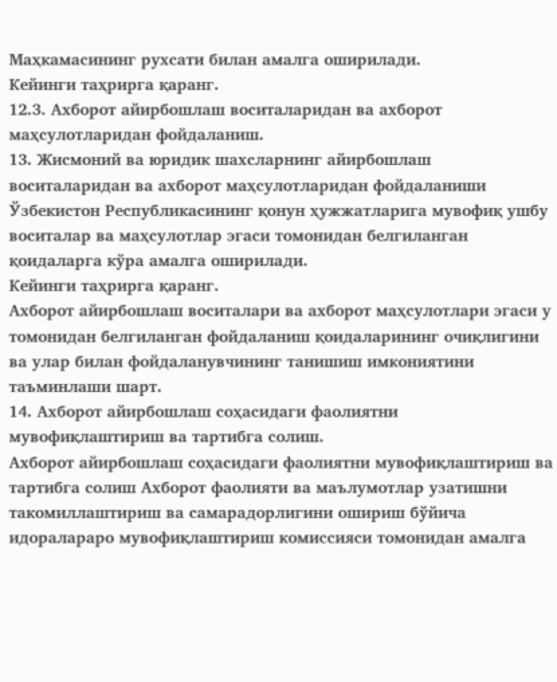Маҳкамасининг рухсати билан амалга оширилади.
Кейинги таҳрирга қаранг.
12.3. Ахборот айирбошлаш воситаларидан ва ахборот маҳсулотларидан фойдаланиш.
13. Жисмоний ва юридик шахсларнинг айирбошлаш воситаларидан ва ахборот маҳсулотларидан фойдаланиши Ўзбекистон Республикасининг қонун ҳужжатларига мувофиқ ушбу воситалар ва маҳсулотлар эгаси томонидан белгиланган қоидаларга кўра амалга оширилади.
Кейинги таҳрирга қаранг.
Ахборот айирбошлаш воситалари ва ахборот маҳсулотлари эгаси у томонидан белгиланган фойдаланиш қоидаларининг очиқлигини ва улар билан фойдаланувчининг танишиш имкониятини таъминлаши шарт.
14. Ахборот айирбошлаш соҳасидаги фаолиятни мувофиқлаштириш ва тартибга солиш.
Ахборот айирбошлаш соҳасидаги фаолиятни мувофиқлаштириш ва тартибга солиш Ахборот фаолияти ва маълумотлар узатишни такомиллаштириш ва самарадорлигини ошириш бўйича идоралараро мувофиқлаштириш комиссияси томонидан амалга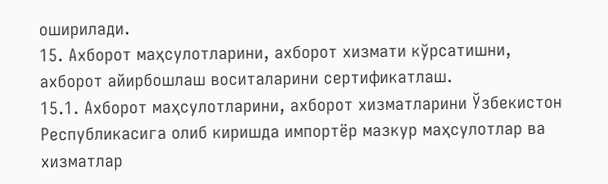оширилади.
15. Ахборот маҳсулотларини, ахборот хизмати кўрсатишни, ахборот айирбошлаш воситаларини сертификатлаш.
15.1. Ахборот маҳсулотларини, ахборот хизматларини Ўзбекистон Республикасига олиб киришда импортёр мазкур маҳсулотлар ва хизматлар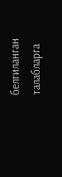белгиланган талабларга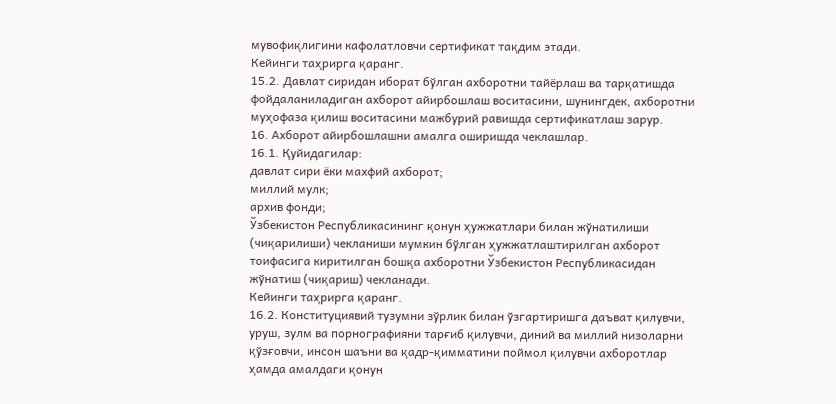мувофиқлигини кафолатловчи сертификат тақдим этади.
Кейинги таҳрирга қаранг.
15.2. Давлат сиридан иборат бўлган ахборотни тайёрлаш ва тарқатишда фойдаланиладиган ахборот айирбошлаш воситасини, шунингдек, ахборотни муҳофаза қилиш воситасини мажбурий равишда сертификатлаш зарур.
16. Ахборот айирбошлашни амалга оширишда чеклашлар.
16.1. Қуйидагилар:
давлат сири ёки махфий ахборот;
миллий мулк;
архив фонди;
Ўзбекистон Республикасининг қонун ҳужжатлари билан жўнатилиши (чиқарилиши) чекланиши мумкин бўлган ҳужжатлаштирилган ахборот тоифасига киритилган бошқа ахборотни Ўзбекистон Республикасидан жўнатиш (чиқариш) чекланади.
Кейинги таҳрирга қаранг.
16.2. Конституциявий тузумни зўрлик билан ўзгартиришга даъват қилувчи, уруш, зулм ва порнографияни тарғиб қилувчи, диний ва миллий низоларни қўзғовчи, инсон шаъни ва қадр-қимматини поймол қилувчи ахборотлар ҳамда амалдаги қонун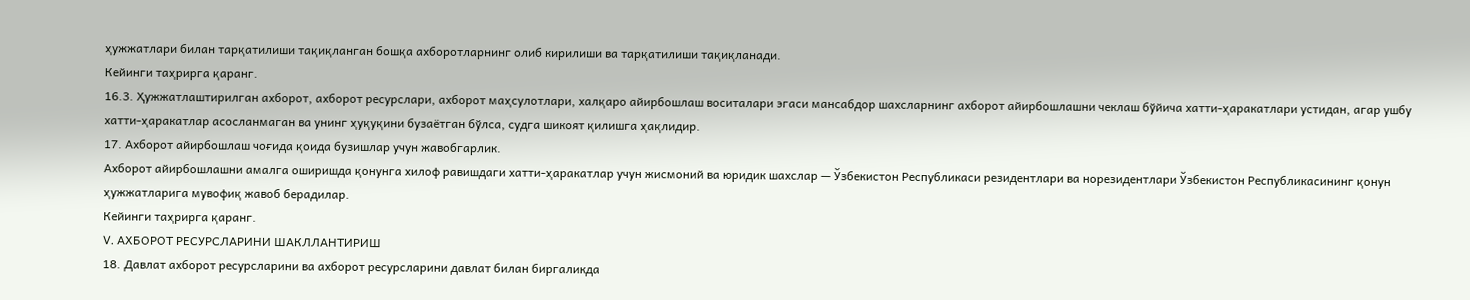ҳужжатлари билан тарқатилиши тақиқланган бошқа ахборотларнинг олиб кирилиши ва тарқатилиши тақиқланади.
Кейинги таҳрирга қаранг.
16.3. Ҳужжатлаштирилган ахборот, ахборот ресурслари, ахборот маҳсулотлари, халқаро айирбошлаш воситалари эгаси мансабдор шахсларнинг ахборот айирбошлашни чеклаш бўйича хатти-ҳаракатлари устидан, агар ушбу хатти-ҳаракатлар асосланмаган ва унинг ҳуқуқини бузаётган бўлса, судга шикоят қилишга ҳақлидир.
17. Ахборот айирбошлаш чоғида қоида бузишлар учун жавобгарлик.
Ахборот айирбошлашни амалга оширишда қонунга хилоф равишдаги хатти-ҳаракатлар учун жисмоний ва юридик шахслар — Ўзбекистон Республикаси резидентлари ва норезидентлари Ўзбекистон Республикасининг қонун ҳужжатларига мувофиқ жавоб берадилар.
Кейинги таҳрирга қаранг.
V. АХБОРОТ РЕСУРСЛАРИНИ ШАКЛЛАНТИРИШ
18. Давлат ахборот ресурсларини ва ахборот ресурсларини давлат билан биргаликда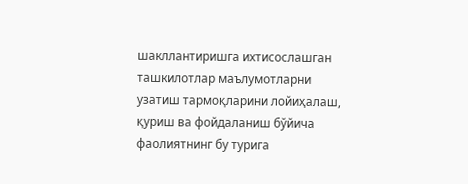шакллантиришга ихтисослашган ташкилотлар маълумотларни узатиш тармоқларини лойиҳалаш, қуриш ва фойдаланиш бўйича фаолиятнинг бу турига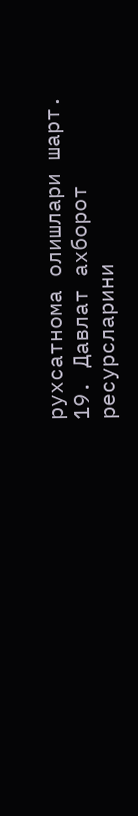рухсатнома олишлари шарт.
19. Давлат ахборот ресурсларини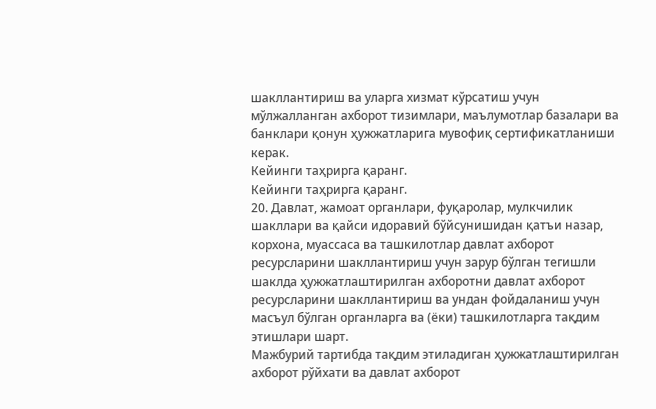шакллантириш ва уларга хизмат кўрсатиш учун мўлжалланган ахборот тизимлари, маълумотлар базалари ва банклари қонун ҳужжатларига мувофиқ сертификатланиши керак.
Кейинги таҳрирга қаранг.
Кейинги таҳрирга қаранг.
20. Давлат, жамоат органлари, фуқаролар, мулкчилик шакллари ва қайси идоравий бўйсунишидан қатъи назар, корхона, муассаса ва ташкилотлар давлат ахборот ресурсларини шакллантириш учун зарур бўлган тегишли шаклда ҳужжатлаштирилган ахборотни давлат ахборот ресурсларини шакллантириш ва ундан фойдаланиш учун масъул бўлган органларга ва (ёки) ташкилотларга тақдим этишлари шарт.
Мажбурий тартибда тақдим этиладиган ҳужжатлаштирилган ахборот рўйхати ва давлат ахборот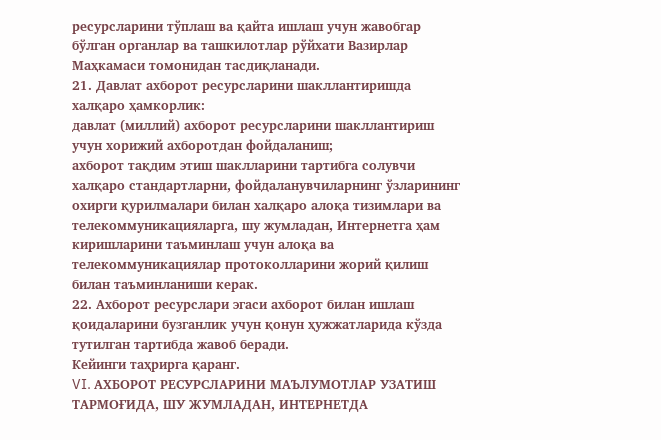ресурсларини тўплаш ва қайта ишлаш учун жавобгар бўлган органлар ва ташкилотлар рўйхати Вазирлар Маҳкамаси томонидан тасдиқланади.
21. Давлат ахборот ресурсларини шакллантиришда халқаро ҳамкорлик:
давлат (миллий) ахборот ресурсларини шакллантириш учун хорижий ахборотдан фойдаланиш;
ахборот тақдим этиш шаклларини тартибга солувчи халқаро стандартларни, фойдаланувчиларнинг ўзларининг охирги қурилмалари билан халқаро алоқа тизимлари ва телекоммуникацияларга, шу жумладан, Интернетга ҳам киришларини таъминлаш учун алоқа ва телекоммуникациялар протоколларини жорий қилиш билан таъминланиши керак.
22. Ахборот ресурслари эгаси ахборот билан ишлаш қоидаларини бузганлик учун қонун ҳужжатларида кўзда тутилган тартибда жавоб беради.
Кейинги таҳрирга қаранг.
VI. АХБОРОТ РЕСУРСЛАРИНИ МАЪЛУМОТЛАР УЗАТИШ ТАРМОҒИДА, ШУ ЖУМЛАДАН, ИНТЕРНЕТДА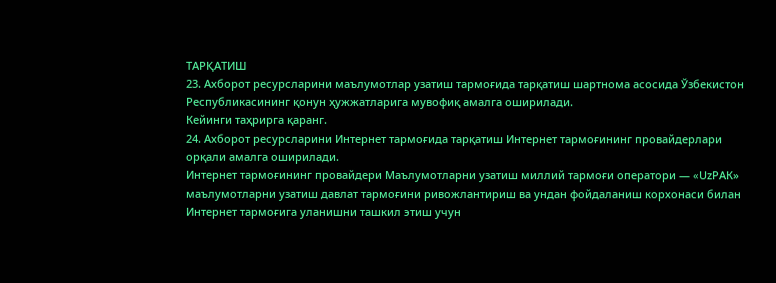ТАРҚАТИШ
23. Ахборот ресурсларини маълумотлар узатиш тармоғида тарқатиш шартнома асосида Ўзбекистон Республикасининг қонун ҳужжатларига мувофиқ амалга оширилади.
Кейинги таҳрирга қаранг.
24. Ахборот ресурсларини Интернет тармоғида тарқатиш Интернет тармоғининг провайдерлари орқали амалга оширилади.
Интернет тармоғининг провайдери Маълумотларни узатиш миллий тармоғи оператори — «UzРАК» маълумотларни узатиш давлат тармоғини ривожлантириш ва ундан фойдаланиш корхонаси билан Интернет тармоғига уланишни ташкил этиш учун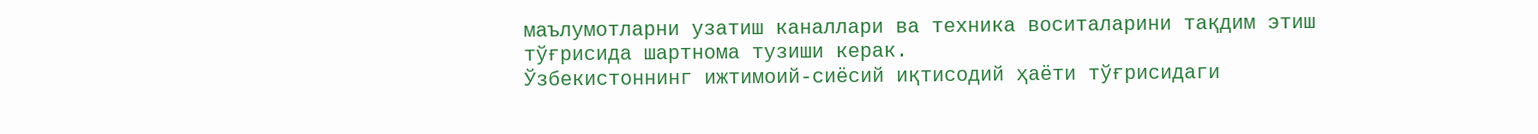маълумотларни узатиш каналлари ва техника воситаларини тақдим этиш тўғрисида шартнома тузиши керак.
Ўзбекистоннинг ижтимоий-сиёсий иқтисодий ҳаёти тўғрисидаги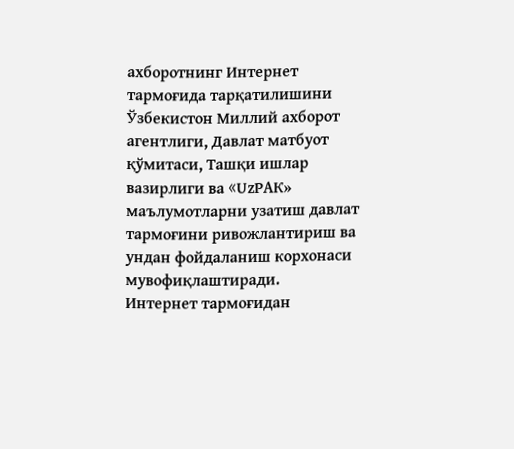ахборотнинг Интернет тармоғида тарқатилишини Ўзбекистон Миллий ахборот агентлиги, Давлат матбуот қўмитаси, Ташқи ишлар вазирлиги ва «UzРАК» маълумотларни узатиш давлат тармоғини ривожлантириш ва ундан фойдаланиш корхонаси мувофиқлаштиради.
Интернет тармоғидан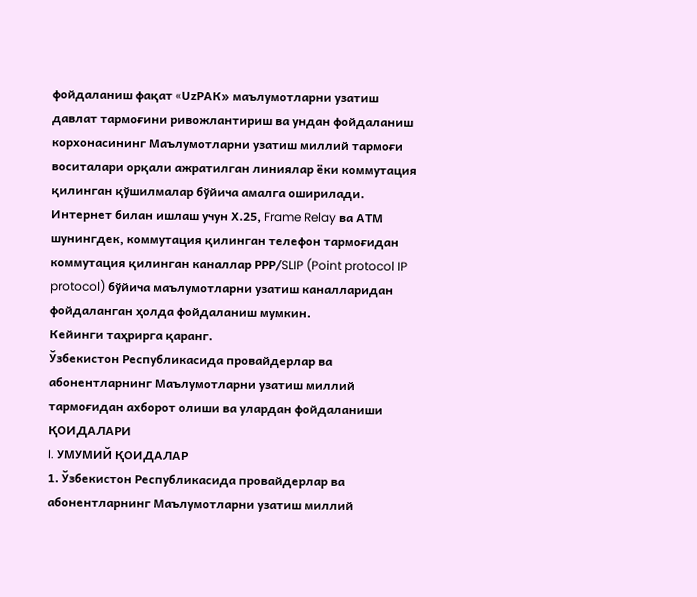фойдаланиш фақат «UzРАК» маълумотларни узатиш давлат тармоғини ривожлантириш ва ундан фойдаланиш корхонасининг Маълумотларни узатиш миллий тармоғи воситалари орқали ажратилган линиялар ёки коммутация қилинган қўшилмалар бўйича амалга оширилади.
Интернет билан ишлаш учун Х.25, Frame Relay ва АТМ шунингдек, коммутация қилинган телефон тармоғидан коммутация қилинган каналлар РРР/SLIP (Point protocol IP protocol) бўйича маълумотларни узатиш каналларидан фойдаланган ҳолда фойдаланиш мумкин.
Кейинги таҳрирга қаранг.
Ўзбекистон Республикасида провайдерлар ва абонентларнинг Маълумотларни узатиш миллий тармоғидан ахборот олиши ва улардан фойдаланиши
ҚОИДАЛАРИ
I. УМУМИЙ ҚОИДАЛАР
1. Ўзбекистон Республикасида провайдерлар ва абонентларнинг Маълумотларни узатиш миллий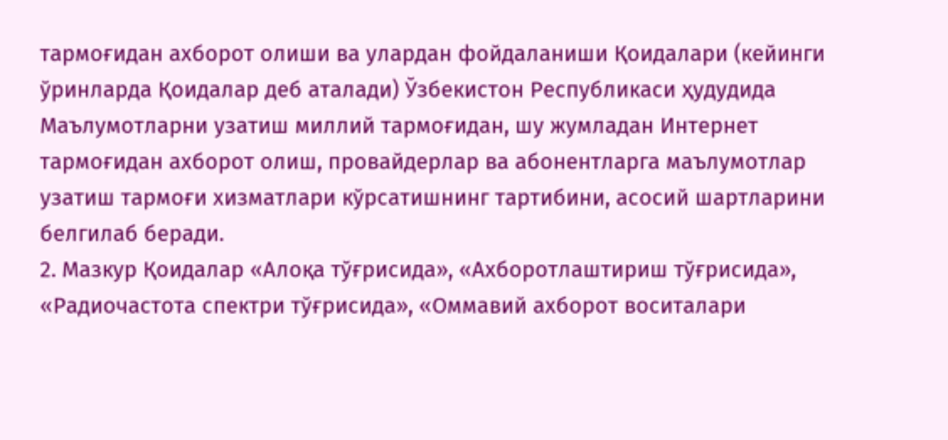тармоғидан ахборот олиши ва улардан фойдаланиши Қоидалари (кейинги ўринларда Қоидалар деб аталади) Ўзбекистон Республикаси ҳудудида Маълумотларни узатиш миллий тармоғидан, шу жумладан Интернет тармоғидан ахборот олиш, провайдерлар ва абонентларга маълумотлар узатиш тармоғи хизматлари кўрсатишнинг тартибини, асосий шартларини белгилаб беради.
2. Мазкур Қоидалар «Алоқа тўғрисида», «Ахборотлаштириш тўғрисида», «Радиочастота спектри тўғрисида», «Оммавий ахборот воситалари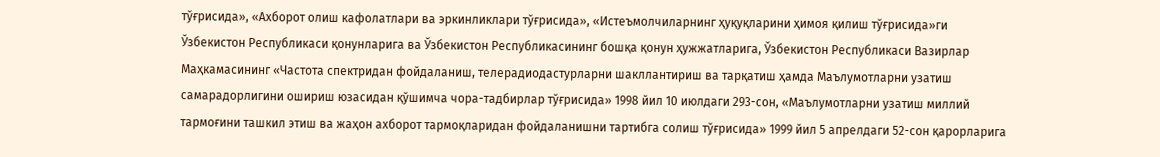тўғрисида», «Ахборот олиш кафолатлари ва эркинликлари тўғрисида», «Истеъмолчиларнинг ҳуқуқларини ҳимоя қилиш тўғрисида»ги Ўзбекистон Республикаси қонунларига ва Ўзбекистон Республикасининг бошқа қонун ҳужжатларига, Ўзбекистон Республикаси Вазирлар Маҳкамасининг «Частота спектридан фойдаланиш, телерадиодастурларни шакллантириш ва тарқатиш ҳамда Маълумотларни узатиш самарадорлигини ошириш юзасидан қўшимча чора-тадбирлар тўғрисида» 1998 йил 10 июлдаги 293-сон, «Маълумотларни узатиш миллий тармоғини ташкил этиш ва жаҳон ахборот тармоқларидан фойдаланишни тартибга солиш тўғрисида» 1999 йил 5 апрелдаги 52-сон қарорларига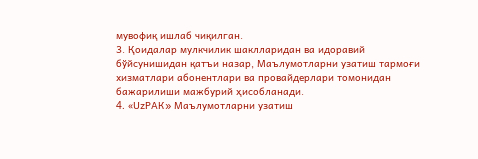мувофиқ ишлаб чиқилган.
3. Қоидалар мулкчилик шаклларидан ва идоравий бўйсунишидан қатъи назар, Маълумотларни узатиш тармоғи хизматлари абонентлари ва провайдерлари томонидан бажарилиши мажбурий ҳисобланади.
4. «UzРАК» Маълумотларни узатиш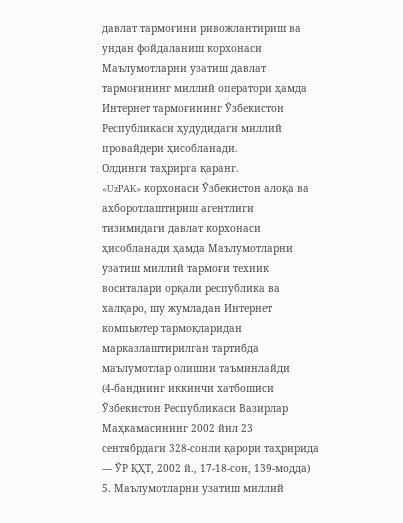давлат тармоғини ривожлантириш ва ундан фойдаланиш корхонаси Маълумотларни узатиш давлат тармоғининг миллий оператори ҳамда Интернет тармоғининг Ўзбекистон Республикаси ҳудудидаги миллий провайдери ҳисобланади.
Олдинги таҳрирга қаранг.
«UzPAK» корхонаси Ўзбекистон алоқа ва ахборотлаштириш агентлиги тизимидаги давлат корхонаси ҳисобланади ҳамда Маълумотларни узатиш миллий тармоғи техник воситалари орқали республика ва халқаро, шу жумладан Интернет компьютер тармоқларидан марказлаштирилган тартибда маълумотлар олишни таъминлайди
(4-банднинг иккинчи хатбошиси Ўзбекистон Республикаси Вазирлар Маҳкамасининг 2002 йил 23 сентябрдаги 328-сонли қарори таҳририда — ЎР ҚҲТ, 2002 й., 17-18-сон, 139-модда)
5. Маълумотларни узатиш миллий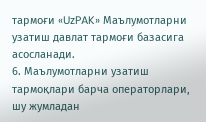тармоғи «UzPAK» Маълумотларни узатиш давлат тармоғи базасига асосланади.
6. Маълумотларни узатиш тармоқлари барча операторлари, шу жумладан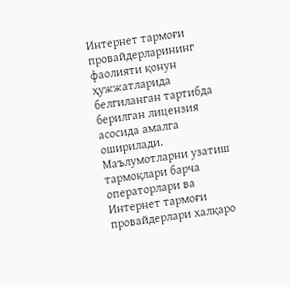Интернет тармоғи провайдерларининг фаолияти қонун ҳужжатларида белгиланган тартибда берилган лицензия асосида амалга оширилади.
Маълумотларни узатиш тармоқлари барча операторлари ва Интернет тармоғи провайдерлари халқаро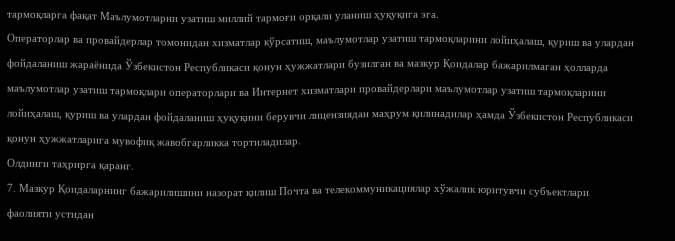тармоқларга фақат Маълумотларни узатиш миллий тармоғи орқали уланиш ҳуқуқига эга.
Операторлар ва провайдерлар томонидан хизматлар кўрсатиш, маълумотлар узатиш тармоқларини лойиҳалаш, қуриш ва улардан фойдаланиш жараёнида Ўзбекистон Республикаси қонун ҳужжатлари бузилган ва мазкур Қоидалар бажарилмаган ҳолларда маълумотлар узатиш тармоқлари операторлари ва Интернет хизматлари провайдерлари маълумотлар узатиш тармоқларини лойиҳалаш, қуриш ва улардан фойдаланиш ҳуқуқини берувчи лицензиядан маҳрум қилинадилар ҳамда Ўзбекистон Республикаси қонун ҳужжатларига мувофиқ жавобгарликка тортиладилар.
Олдинги таҳрирга қаранг.
7. Мазкур Қоидаларнинг бажарилишини назорат қилиш Почта ва телекоммуникациялар хўжалик юритувчи субъектлари фаолияти устидан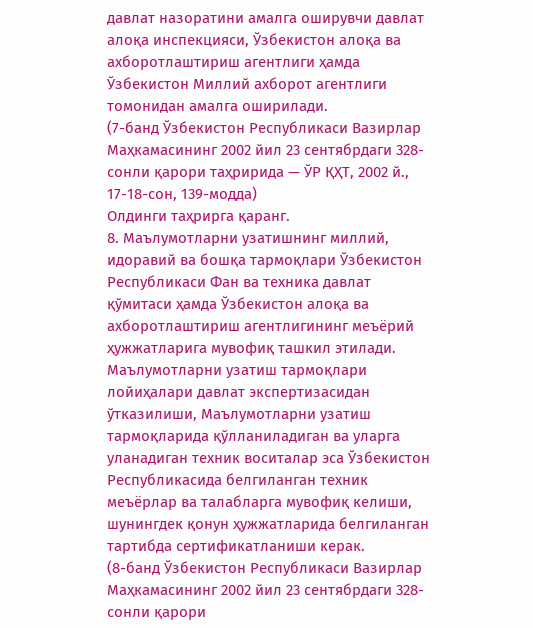давлат назоратини амалга оширувчи давлат алоқа инспекцияси, Ўзбекистон алоқа ва ахборотлаштириш агентлиги ҳамда Ўзбекистон Миллий ахборот агентлиги томонидан амалга оширилади.
(7-банд Ўзбекистон Республикаси Вазирлар Маҳкамасининг 2002 йил 23 сентябрдаги 328-сонли қарори таҳририда — ЎР ҚҲТ, 2002 й., 17-18-сон, 139-модда)
Олдинги таҳрирга қаранг.
8. Маълумотларни узатишнинг миллий, идоравий ва бошқа тармоқлари Ўзбекистон Республикаси Фан ва техника давлат қўмитаси ҳамда Ўзбекистон алоқа ва ахборотлаштириш агентлигининг меъёрий ҳужжатларига мувофиқ ташкил этилади. Маълумотларни узатиш тармоқлари лойиҳалари давлат экспертизасидан ўтказилиши, Маълумотларни узатиш тармоқларида қўлланиладиган ва уларга уланадиган техник воситалар эса Ўзбекистон Республикасида белгиланган техник меъёрлар ва талабларга мувофиқ келиши, шунингдек қонун ҳужжатларида белгиланган тартибда сертификатланиши керак.
(8-банд Ўзбекистон Республикаси Вазирлар Маҳкамасининг 2002 йил 23 сентябрдаги 328-сонли қарори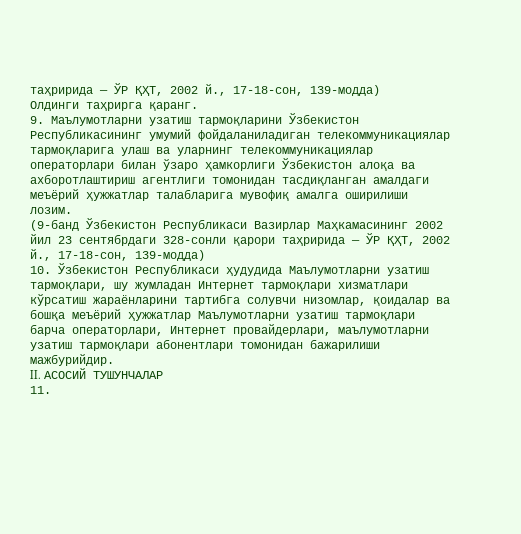таҳририда — ЎР ҚҲТ, 2002 й., 17-18-сон, 139-модда)
Олдинги таҳрирга қаранг.
9. Маълумотларни узатиш тармоқларини Ўзбекистон Республикасининг умумий фойдаланиладиган телекоммуникациялар тармоқларига улаш ва уларнинг телекоммуникациялар операторлари билан ўзаро ҳамкорлиги Ўзбекистон алоқа ва ахборотлаштириш агентлиги томонидан тасдиқланган амалдаги меъёрий ҳужжатлар талабларига мувофиқ амалга оширилиши лозим.
(9-банд Ўзбекистон Республикаси Вазирлар Маҳкамасининг 2002 йил 23 сентябрдаги 328-сонли қарори таҳририда — ЎР ҚҲТ, 2002 й., 17-18-сон, 139-модда)
10. Ўзбекистон Республикаси ҳудудида Маълумотларни узатиш тармоқлари, шу жумладан Интернет тармоқлари хизматлари кўрсатиш жараёнларини тартибга солувчи низомлар, қоидалар ва бошқа меъёрий ҳужжатлар Маълумотларни узатиш тармоқлари барча операторлари, Интернет провайдерлари, маълумотларни узатиш тармоқлари абонентлари томонидан бажарилиши мажбурийдир.
II. АСОСИЙ ТУШУНЧАЛАР
11.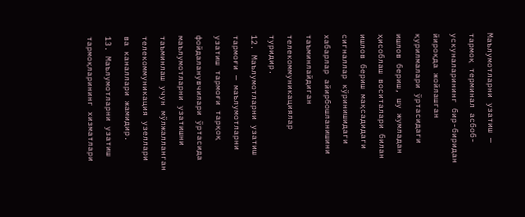Маълумотларни узатиш — тармоқ терминал асбоб-ускуналарининг бир-биридан йироқда жойлашган қурилмалари ўртасидаги ишлов бериш, шу жумладан ҳисоблаш воситалари билан ишлов бериш мақсадидаги сигналлар кўринишидаги хабарлар айирбошланишини таъминлайдиган телекоммуникациялар туридир.
12. Маълумотларни узатиш тармоғи — маълумотларни узатиш тармоғи тарқоқ фойдаланувчилари ўртасида маълумотларни узатишни таъминлаш учун мўлжалланган телекоммуникация узеллари ва каналлари жамидир.
13. Маълумотларни узатиш тармоқларининг хизматлари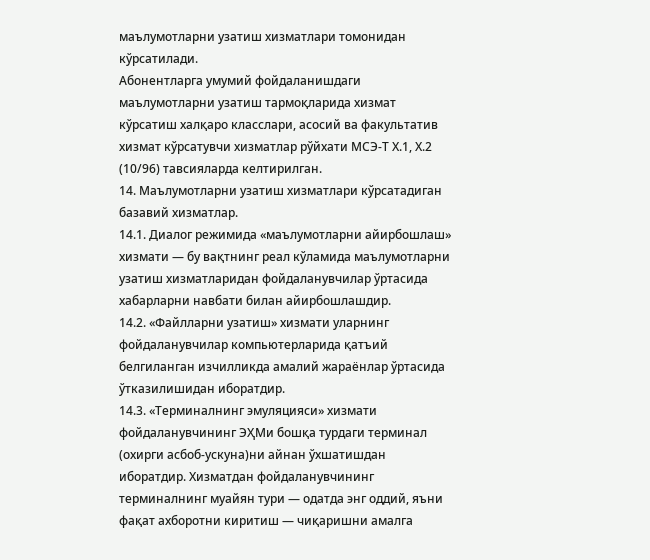маълумотларни узатиш хизматлари томонидан кўрсатилади.
Абонентларга умумий фойдаланишдаги маълумотларни узатиш тармоқларида хизмат кўрсатиш халқаро класслари, асосий ва факультатив хизмат кўрсатувчи хизматлар рўйхати МСЭ-Т Х.1, Х.2 (10/96) тавсияларда келтирилган.
14. Маълумотларни узатиш хизматлари кўрсатадиган базавий хизматлар.
14.1. Диалог режимида «маълумотларни айирбошлаш» хизмати — бу вақтнинг реал кўламида маълумотларни узатиш хизматларидан фойдаланувчилар ўртасида хабарларни навбати билан айирбошлашдир.
14.2. «Файлларни узатиш» хизмати уларнинг фойдаланувчилар компьютерларида қатъий белгиланган изчилликда амалий жараёнлар ўртасида ўтказилишидан иборатдир.
14.3. «Терминалнинг эмуляцияси» хизмати фойдаланувчининг ЭҲМи бошқа турдаги терминал (охирги асбоб-ускуна)ни айнан ўхшатишдан иборатдир. Хизматдан фойдаланувчининг терминалнинг муайян тури — одатда энг оддий, яъни фақат ахборотни киритиш — чиқаришни амалга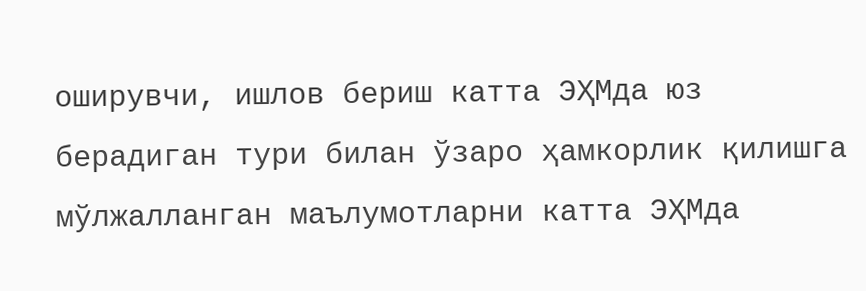оширувчи, ишлов бериш катта ЭҲМда юз берадиган тури билан ўзаро ҳамкорлик қилишга мўлжалланган маълумотларни катта ЭҲМда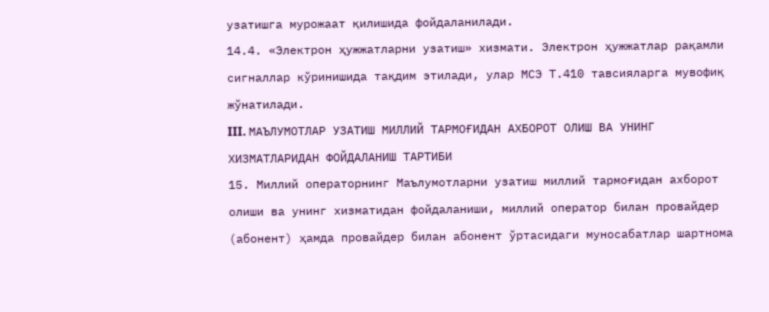узатишга мурожаат қилишида фойдаланилади.
14.4. «Электрон ҳужжатларни узатиш» хизмати. Электрон ҳужжатлар рақамли сигналлар кўринишида тақдим этилади, улар МСЭ Т.410 тавсияларга мувофиқ жўнатилади.
III. МАЪЛУМОТЛАР УЗАТИШ МИЛЛИЙ ТАРМОҒИДАН АХБОРОТ ОЛИШ ВА УНИНГ ХИЗМАТЛАРИДАН ФОЙДАЛАНИШ ТАРТИБИ
15. Миллий операторнинг Маълумотларни узатиш миллий тармоғидан ахборот олиши ва унинг хизматидан фойдаланиши, миллий оператор билан провайдер (абонент) ҳамда провайдер билан абонент ўртасидаги муносабатлар шартнома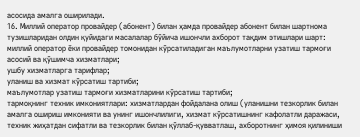асосида амалга оширилади.
16. Миллий оператор провайдер (абонент) билан ҳамда провайдер абонент билан шартнома тузишларидан олдин қуйидаги масалалар бўйича ишончли ахборот тақдим этишлари шарт:
миллий оператор ёки провайдер томонидан кўрсатиладиган маълумотларни узатиш тармоғи асосий ва қўшимча хизматлари;
ушбу хизматларга тарифлар;
уланиш ва хизмат кўрсатиш тартиби;
маълумотлар узатиш тармоғи хизматларини кўрсатиш тартиби;
тармоқнинг техник имкониятлари: хизматлардан фойдалана олиш (уланишни тезкорлик билан амалга ошириш имконияти ва унинг ишончлилиги, хизмат кўрсатишнинг кафолатли даражаси, техник жиҳатдан сифатли ва тезкорлик билан қўллаб-қувватлаш, ахборотнинг ҳимоя қилиниши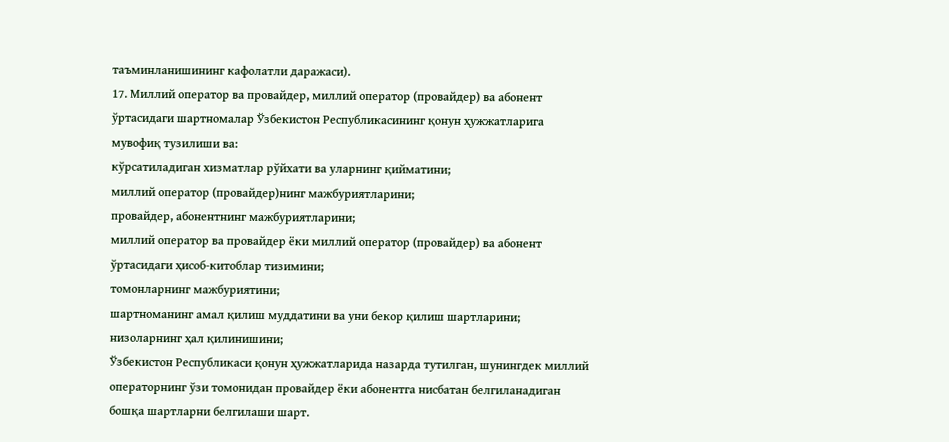таъминланишининг кафолатли даражаси).
17. Миллий оператор ва провайдер, миллий оператор (провайдер) ва абонент ўртасидаги шартномалар Ўзбекистон Республикасининг қонун ҳужжатларига мувофиқ тузилиши ва:
кўрсатиладиган хизматлар рўйхати ва уларнинг қийматини;
миллий оператор (провайдер)нинг мажбуриятларини;
провайдер, абонентнинг мажбуриятларини;
миллий оператор ва провайдер ёки миллий оператор (провайдер) ва абонент ўртасидаги ҳисоб-китоблар тизимини;
томонларнинг мажбуриятини;
шартноманинг амал қилиш муддатини ва уни бекор қилиш шартларини;
низоларнинг ҳал қилинишини;
Ўзбекистон Республикаси қонун ҳужжатларида назарда тутилган, шунингдек миллий операторнинг ўзи томонидан провайдер ёки абонентга нисбатан белгиланадиган бошқа шартларни белгилаши шарт.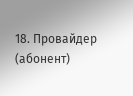18. Провайдер (абонент)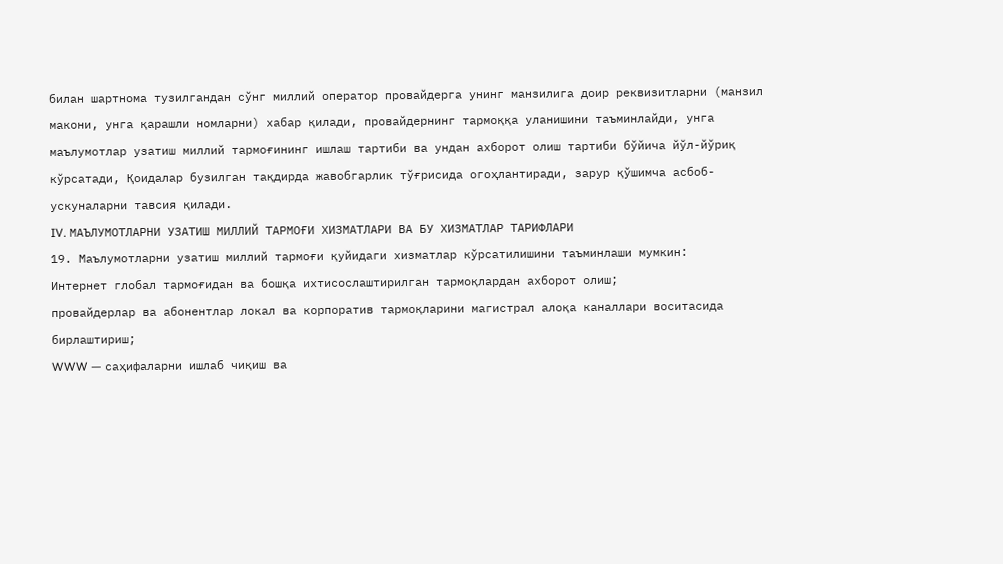билан шартнома тузилгандан сўнг миллий оператор провайдерга унинг манзилига доир реквизитларни (манзил макони, унга қарашли номларни) хабар қилади, провайдернинг тармоққа уланишини таъминлайди, унга маълумотлар узатиш миллий тармоғининг ишлаш тартиби ва ундан ахборот олиш тартиби бўйича йўл-йўриқ кўрсатади, Қоидалар бузилган тақдирда жавобгарлик тўғрисида огоҳлантиради, зарур қўшимча асбоб-ускуналарни тавсия қилади.
IV. МАЪЛУМОТЛАРНИ УЗАТИШ МИЛЛИЙ ТАРМОҒИ ХИЗМАТЛАРИ ВА БУ ХИЗМАТЛАР ТАРИФЛАРИ
19. Маълумотларни узатиш миллий тармоғи қуйидаги хизматлар кўрсатилишини таъминлаши мумкин:
Интернет глобал тармоғидан ва бошқа ихтисослаштирилган тармоқлардан ахборот олиш;
провайдерлар ва абонентлар локал ва корпоратив тармоқларини магистрал алоқа каналлари воситасида бирлаштириш;
WWW — саҳифаларни ишлаб чиқиш ва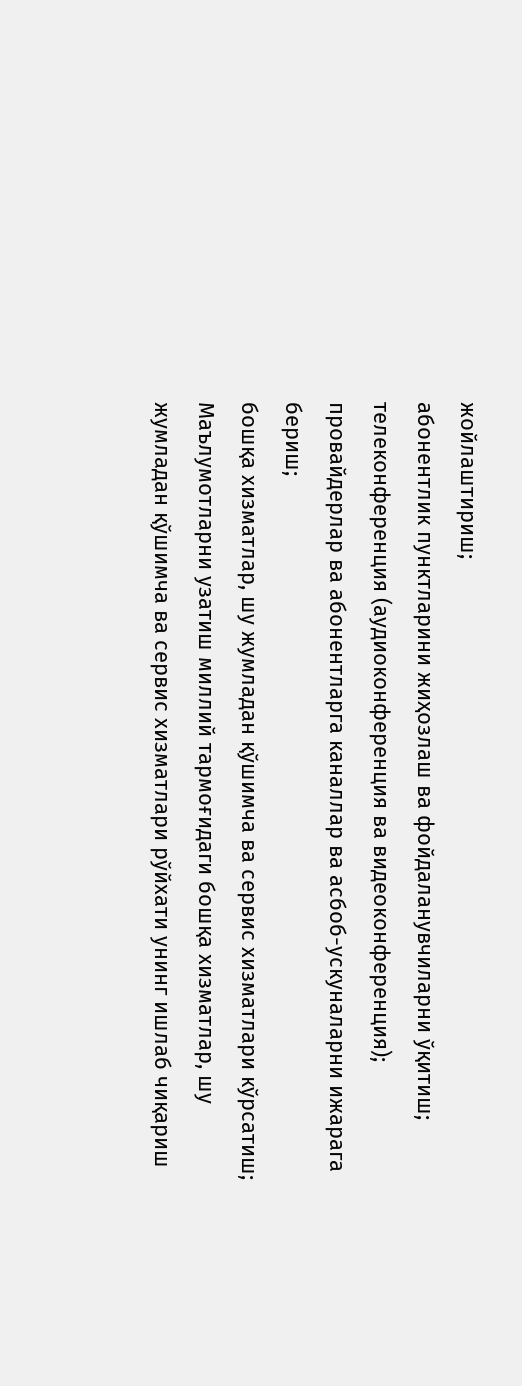жойлаштириш;
абонентлик пунктларини жиҳозлаш ва фойдаланувчиларни ўқитиш;
телеконференция (аудиоконференция ва видеоконференция);
провайдерлар ва абонентларга каналлар ва асбоб-ускуналарни ижарага бериш;
бошқа хизматлар, шу жумладан қўшимча ва сервис хизматлари кўрсатиш;
Маълумотларни узатиш миллий тармоғидаги бошқа хизматлар, шу жумладан қўшимча ва сервис хизматлари рўйхати унинг ишлаб чиқариш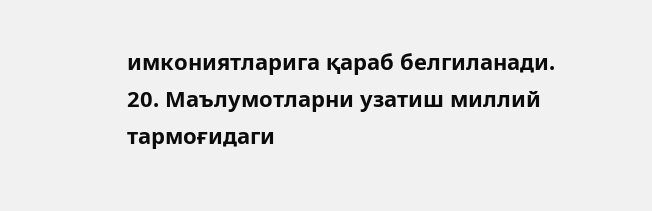имкониятларига қараб белгиланади.
20. Маълумотларни узатиш миллий тармоғидаги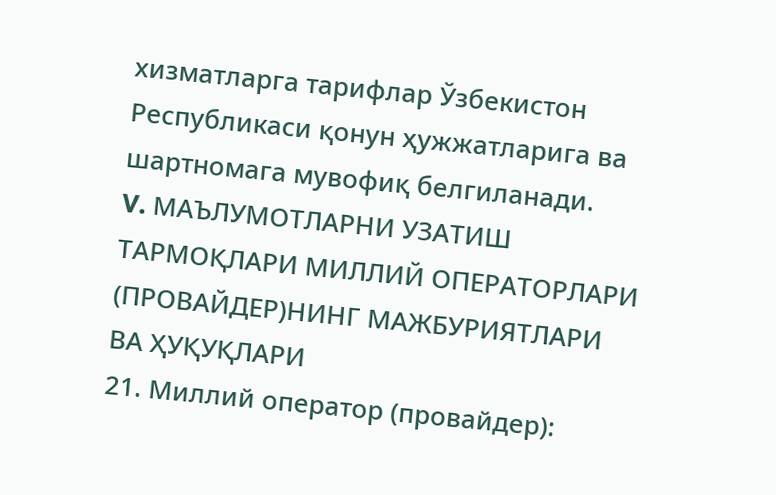хизматларга тарифлар Ўзбекистон Республикаси қонун ҳужжатларига ва шартномага мувофиқ белгиланади.
V. МАЪЛУМОТЛАРНИ УЗАТИШ ТАРМОҚЛАРИ МИЛЛИЙ ОПЕРАТОРЛАРИ (ПРОВАЙДЕР)НИНГ МАЖБУРИЯТЛАРИ ВА ҲУҚУҚЛАРИ
21. Миллий оператор (провайдер):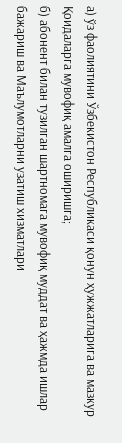а) ўз фаолиятини Ўзбекистон Республикаси қонун ҳужжатларига ва мазкур Қоидаларга мувофиқ амалга оширишга;
б) абонент билан тузилган шартномага мувофиқ муддат ва ҳажмда ишлар бажариш ва Маълумотларни узатиш хизматлари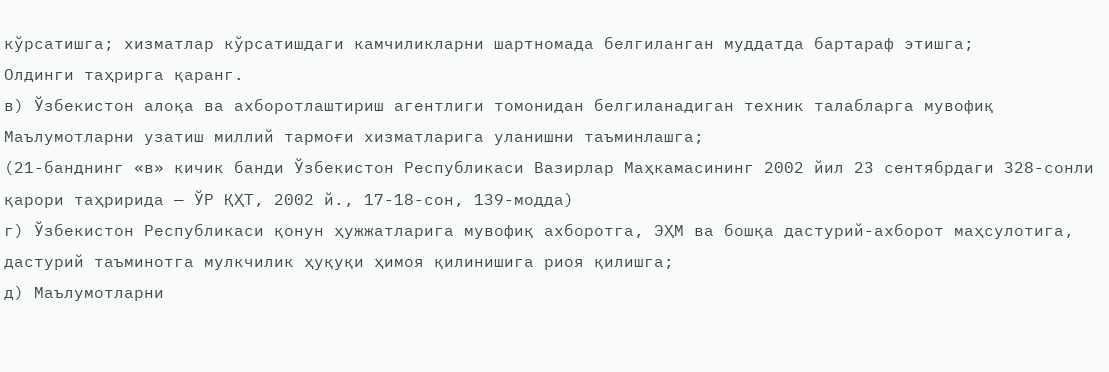кўрсатишга; хизматлар кўрсатишдаги камчиликларни шартномада белгиланган муддатда бартараф этишга;
Олдинги таҳрирга қаранг.
в) Ўзбекистон алоқа ва ахборотлаштириш агентлиги томонидан белгиланадиган техник талабларга мувофиқ Маълумотларни узатиш миллий тармоғи хизматларига уланишни таъминлашга;
(21-банднинг «в» кичик банди Ўзбекистон Республикаси Вазирлар Маҳкамасининг 2002 йил 23 сентябрдаги 328-сонли қарори таҳририда — ЎР ҚҲТ, 2002 й., 17-18-сон, 139-модда)
г) Ўзбекистон Республикаси қонун ҳужжатларига мувофиқ ахборотга, ЭҲМ ва бошқа дастурий-ахборот маҳсулотига, дастурий таъминотга мулкчилик ҳуқуқи ҳимоя қилинишига риоя қилишга;
д) Маълумотларни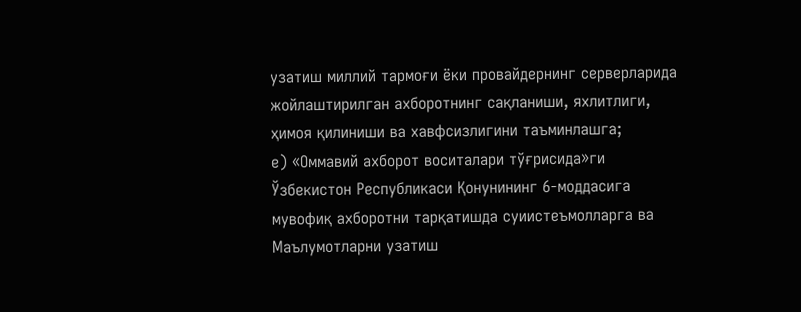узатиш миллий тармоғи ёки провайдернинг серверларида жойлаштирилган ахборотнинг сақланиши, яхлитлиги, ҳимоя қилиниши ва хавфсизлигини таъминлашга;
е) «Оммавий ахборот воситалари тўғрисида»ги Ўзбекистон Республикаси Қонунининг 6-моддасига мувофиқ ахборотни тарқатишда суиистеъмолларга ва Маълумотларни узатиш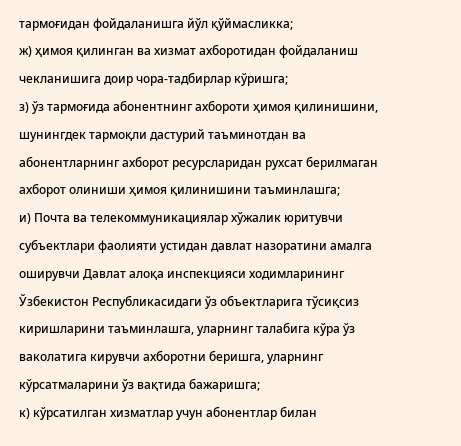тармоғидан фойдаланишга йўл қўймасликка;
ж) ҳимоя қилинган ва хизмат ахборотидан фойдаланиш чекланишига доир чора-тадбирлар кўришга;
з) ўз тармоғида абонентнинг ахбороти ҳимоя қилинишини, шунингдек тармоқли дастурий таъминотдан ва абонентларнинг ахборот ресурсларидан рухсат берилмаган ахборот олиниши ҳимоя қилинишини таъминлашга;
и) Почта ва телекоммуникациялар хўжалик юритувчи субъектлари фаолияти устидан давлат назоратини амалга оширувчи Давлат алоқа инспекцияси ходимларининг Ўзбекистон Республикасидаги ўз объектларига тўсиқсиз киришларини таъминлашга, уларнинг талабига кўра ўз ваколатига кирувчи ахборотни беришга, уларнинг кўрсатмаларини ўз вақтида бажаришга;
к) кўрсатилган хизматлар учун абонентлар билан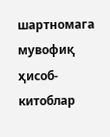шартномага мувофиқ ҳисоб-китоблар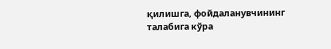қилишга, фойдаланувчининг талабига кўра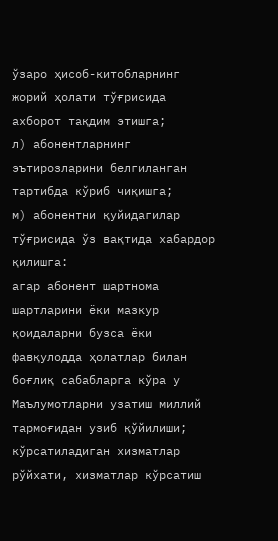ўзаро ҳисоб-китобларнинг жорий ҳолати тўғрисида ахборот тақдим этишга;
л) абонентларнинг эътирозларини белгиланган тартибда кўриб чиқишга;
м) абонентни қуйидагилар тўғрисида ўз вақтида хабардор қилишга:
агар абонент шартнома шартларини ёки мазкур қоидаларни бузса ёки фавқулодда ҳолатлар билан боғлиқ сабабларга кўра у Маълумотларни узатиш миллий тармоғидан узиб қўйилиши;
кўрсатиладиган хизматлар рўйхати, хизматлар кўрсатиш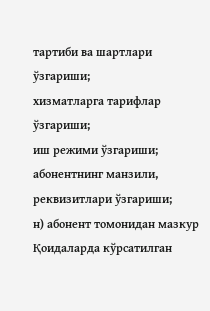тартиби ва шартлари ўзгариши;
хизматларга тарифлар ўзгариши;
иш режими ўзгариши;
абонентнинг манзили, реквизитлари ўзгариши;
н) абонент томонидан мазкур Қоидаларда кўрсатилган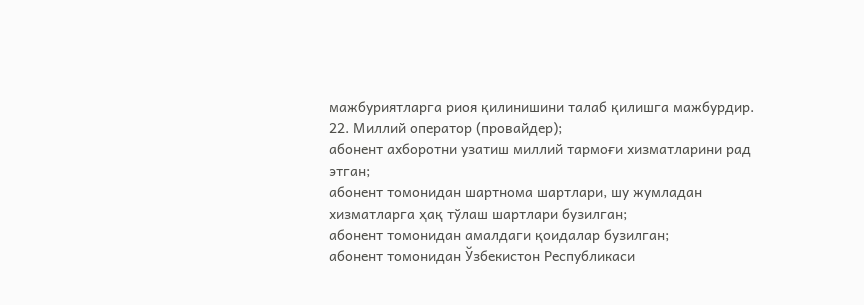мажбуриятларга риоя қилинишини талаб қилишга мажбурдир.
22. Миллий оператор (провайдер);
абонент ахборотни узатиш миллий тармоғи хизматларини рад этган;
абонент томонидан шартнома шартлари, шу жумладан хизматларга ҳақ тўлаш шартлари бузилган;
абонент томонидан амалдаги қоидалар бузилган;
абонент томонидан Ўзбекистон Республикаси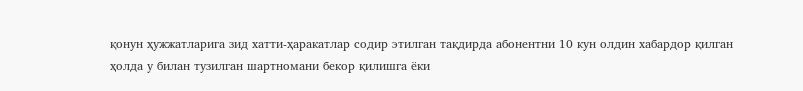қонун ҳужжатларига зид хатти-ҳаракатлар содир этилган тақдирда абонентни 10 кун олдин хабардор қилган ҳолда у билан тузилган шартномани бекор қилишга ёки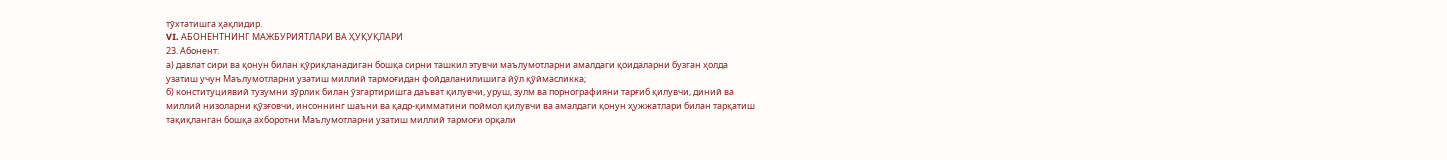тўхтатишга ҳақлидир.
VI. АБОНЕНТНИНГ МАЖБУРИЯТЛАРИ ВА ҲУҚУҚЛАРИ
23. Абонент:
а) давлат сири ва қонун билан қўриқланадиган бошқа сирни ташкил этувчи маълумотларни амалдаги қоидаларни бузган ҳолда узатиш учун Маълумотларни узатиш миллий тармоғидан фойдаланилишига йўл қўймасликка;
б) конституциявий тузумни зўрлик билан ўзгартиришга даъват қилувчи, уруш, зулм ва порнографияни тарғиб қилувчи, диний ва миллий низоларни қўзғовчи, инсоннинг шаъни ва қадр-қимматини поймол қилувчи ва амалдаги қонун ҳужжатлари билан тарқатиш тақиқланган бошқа ахборотни Маълумотларни узатиш миллий тармоғи орқали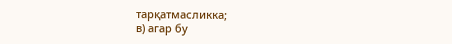тарқатмасликка;
в) агар бу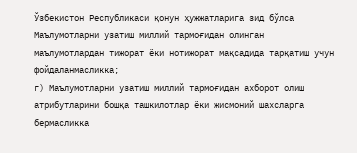Ўзбекистон Республикаси қонун ҳужжатларига зид бўлса Маълумотларни узатиш миллий тармоғидан олинган маълумотлардан тижорат ёки нотижорат мақсадида тарқатиш учун фойдаланмасликка;
г) Маълумотларни узатиш миллий тармоғидан ахборот олиш атрибутларини бошқа ташкилотлар ёки жисмоний шахсларга бермасликка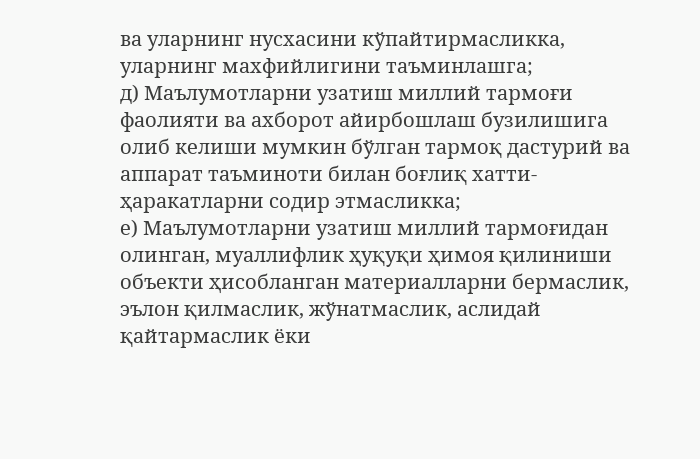ва уларнинг нусхасини кўпайтирмасликка, уларнинг махфийлигини таъминлашга;
д) Маълумотларни узатиш миллий тармоғи фаолияти ва ахборот айирбошлаш бузилишига олиб келиши мумкин бўлган тармоқ дастурий ва аппарат таъминоти билан боғлиқ хатти-ҳаракатларни содир этмасликка;
е) Маълумотларни узатиш миллий тармоғидан олинган, муаллифлик ҳуқуқи ҳимоя қилиниши объекти ҳисобланган материалларни бермаслик, эълон қилмаслик, жўнатмаслик, аслидай қайтармаслик ёки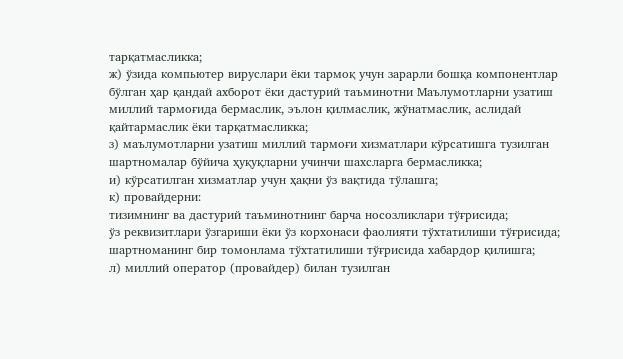тарқатмасликка;
ж) ўзида компьютер вируслари ёки тармоқ учун зарарли бошқа компонентлар бўлган ҳар қандай ахборот ёки дастурий таъминотни Маълумотларни узатиш миллий тармоғида бермаслик, эълон қилмаслик, жўнатмаслик, аслидай қайтармаслик ёки тарқатмасликка;
з) маълумотларни узатиш миллий тармоғи хизматлари кўрсатишга тузилган шартномалар бўйича ҳуқуқларни учинчи шахсларга бермасликка;
и) кўрсатилган хизматлар учун ҳақни ўз вақтида тўлашга;
к) провайдерни:
тизимнинг ва дастурий таъминотнинг барча носозликлари тўғрисида;
ўз реквизитлари ўзгариши ёки ўз корхонаси фаолияти тўхтатилиши тўғрисида;
шартноманинг бир томонлама тўхтатилиши тўғрисида хабардор қилишга;
л) миллий оператор (провайдер) билан тузилган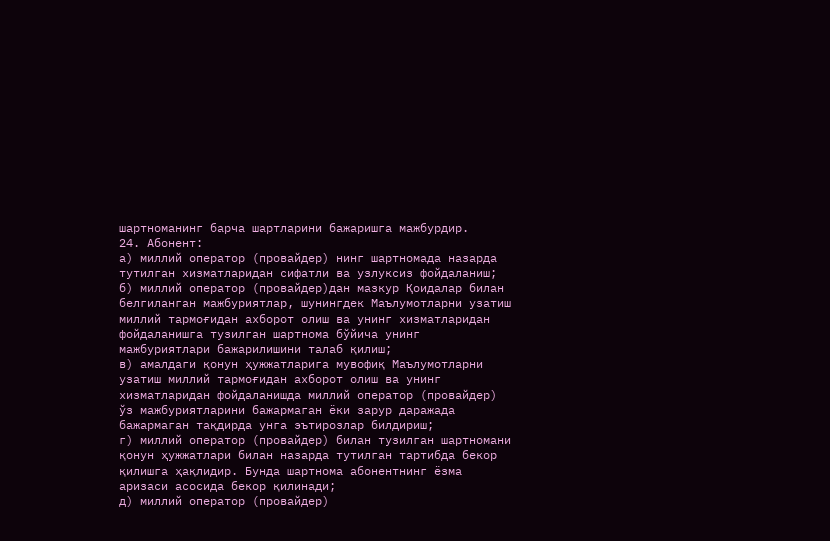шартноманинг барча шартларини бажаришга мажбурдир.
24. Абонент:
а) миллий оператор (провайдер) нинг шартномада назарда тутилган хизматларидан сифатли ва узлуксиз фойдаланиш;
б) миллий оператор (провайдер)дан мазкур Қоидалар билан белгиланган мажбуриятлар, шунингдек Маълумотларни узатиш миллий тармоғидан ахборот олиш ва унинг хизматларидан фойдаланишга тузилган шартнома бўйича унинг мажбуриятлари бажарилишини талаб қилиш;
в) амалдаги қонун ҳужжатларига мувофиқ Маълумотларни узатиш миллий тармоғидан ахборот олиш ва унинг хизматларидан фойдаланишда миллий оператор (провайдер) ўз мажбуриятларини бажармаган ёки зарур даражада бажармаган тақдирда унга эътирозлар билдириш;
г) миллий оператор (провайдер) билан тузилган шартномани қонун ҳужжатлари билан назарда тутилган тартибда бекор қилишга ҳақлидир. Бунда шартнома абонентнинг ёзма аризаси асосида бекор қилинади;
д) миллий оператор (провайдер)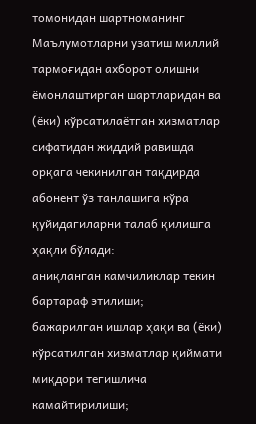томонидан шартноманинг Маълумотларни узатиш миллий тармоғидан ахборот олишни ёмонлаштирган шартларидан ва (ёки) кўрсатилаётган хизматлар сифатидан жиддий равишда орқага чекинилган тақдирда абонент ўз танлашига кўра қуйидагиларни талаб қилишга ҳақли бўлади:
аниқланган камчиликлар текин бартараф этилиши;
бажарилган ишлар ҳақи ва (ёки) кўрсатилган хизматлар қиймати миқдори тегишлича камайтирилиши;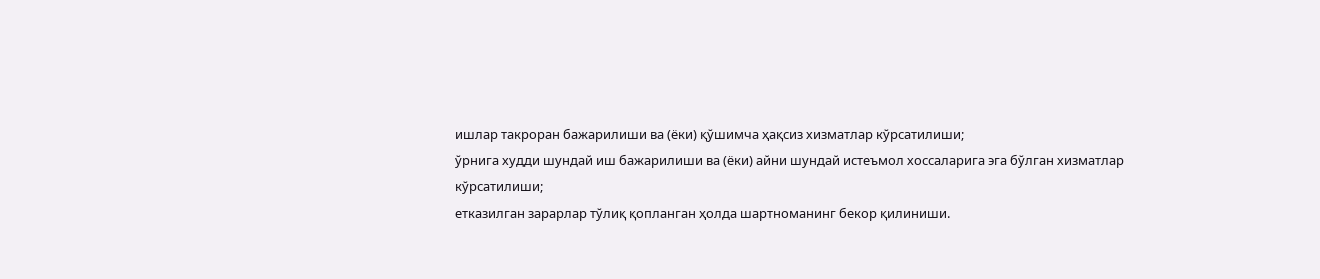ишлар такроран бажарилиши ва (ёки) қўшимча ҳақсиз хизматлар кўрсатилиши;
ўрнига худди шундай иш бажарилиши ва (ёки) айни шундай истеъмол хоссаларига эга бўлган хизматлар кўрсатилиши;
етказилган зарарлар тўлиқ қопланган ҳолда шартноманинг бекор қилиниши.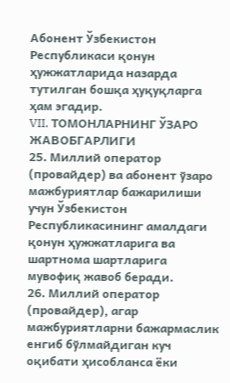Абонент Ўзбекистон Республикаси қонун ҳужжатларида назарда тутилган бошқа ҳуқуқларга ҳам эгадир.
VII. ТОМОНЛАРНИНГ ЎЗАРО ЖАВОБГАРЛИГИ
25. Миллий оператор (провайдер) ва абонент ўзаро мажбуриятлар бажарилиши учун Ўзбекистон Республикасининг амалдаги қонун ҳужжатларига ва шартнома шартларига мувофиқ жавоб беради.
26. Миллий оператор (провайдер), агар мажбуриятларни бажармаслик енгиб бўлмайдиган куч оқибати ҳисобланса ёки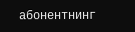абонентнинг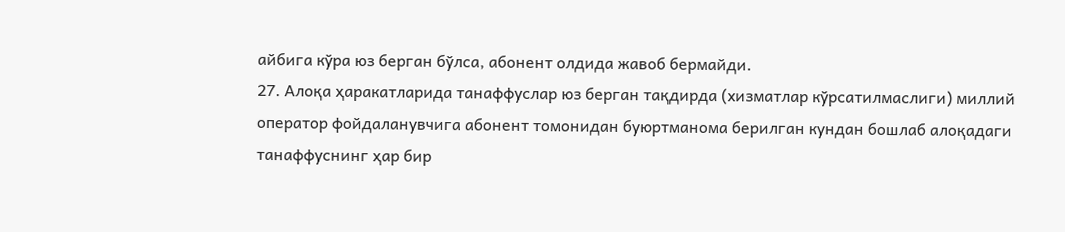айбига кўра юз берган бўлса, абонент олдида жавоб бермайди.
27. Алоқа ҳаракатларида танаффуслар юз берган тақдирда (хизматлар кўрсатилмаслиги) миллий оператор фойдаланувчига абонент томонидан буюртманома берилган кундан бошлаб алоқадаги танаффуснинг ҳар бир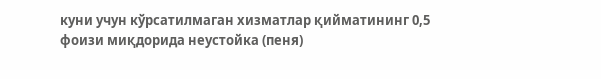куни учун кўрсатилмаган хизматлар қийматининг 0,5 фоизи миқдорида неустойка (пеня)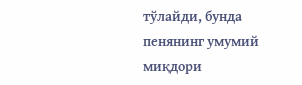тўлайди, бунда пенянинг умумий миқдори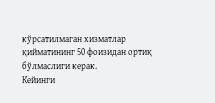кўрсатилмаган хизматлар қийматининг 50 фоизидан ортиқ бўлмаслиги керак.
Кейинги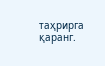таҳрирга қаранг.